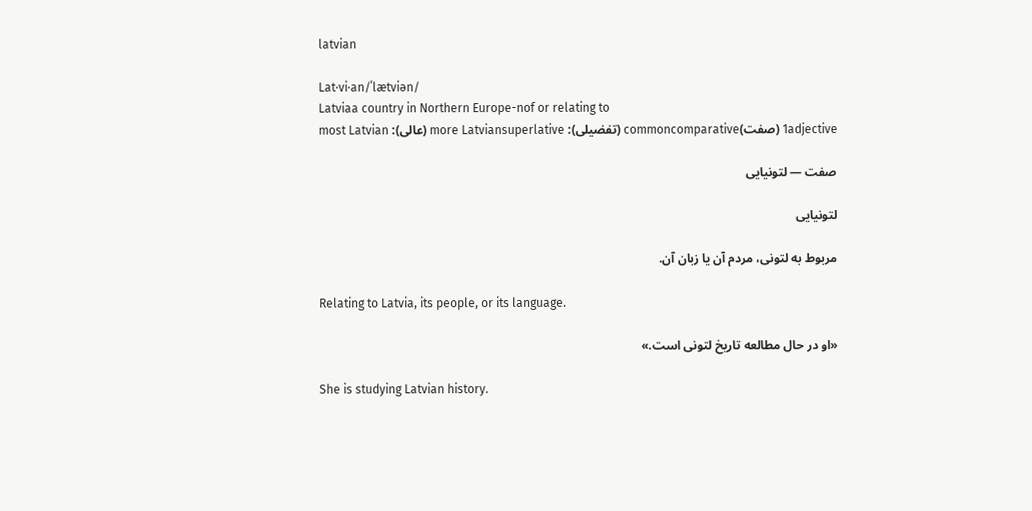latvian

Lat·vi·an/ˈlætviən/
Latviaa country in Northern Europe-nof or relating to
1adjective (صفت)commoncomparative (تفضیلی): more Latviansuperlative (عالی): most Latvian

صفت — لتونیایی

لتونیایی

مربوط به لتونی، مردم آن یا زبان آن.

Relating to Latvia, its people, or its language.

«او در حال مطالعه تاریخ لتونی است.»

She is studying Latvian history.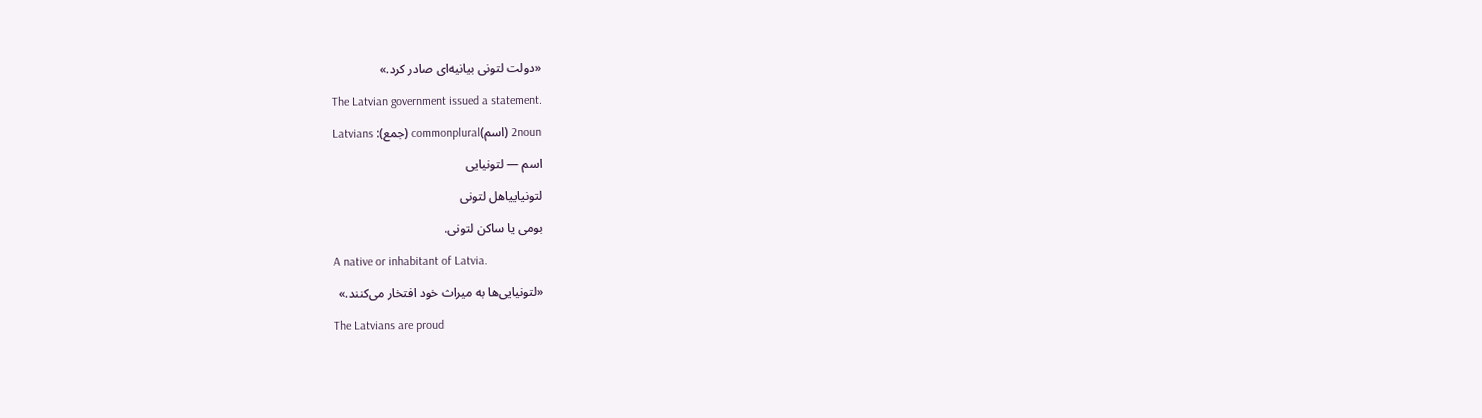«دولت لتونی بیانیه‌ای صادر کرد.»

The Latvian government issued a statement.

2noun (اسم)commonplural (جمع): Latvians

اسم — لتونیایی

لتونیاییاهل لتونی

بومی یا ساکن لتونی.

A native or inhabitant of Latvia.

«لتونیایی‌ها به میراث خود افتخار می‌کنند.»

The Latvians are proud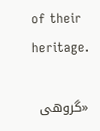of their heritage.

«گروهی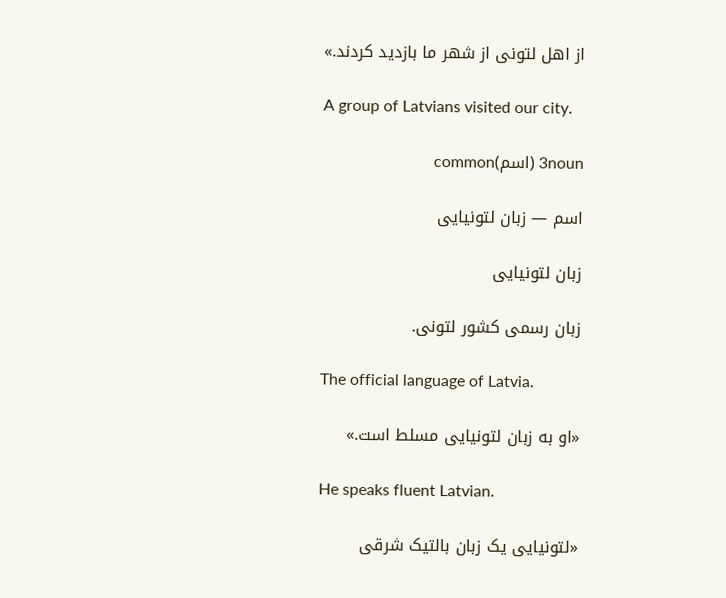از اهل لتونی از شهر ما بازدید کردند.»

A group of Latvians visited our city.

3noun (اسم)common

اسم — زبان لتونیایی

زبان لتونیایی

زبان رسمی کشور لتونی.

The official language of Latvia.

«او به زبان لتونیایی مسلط است.»

He speaks fluent Latvian.

«لتونیایی یک زبان بالتیک شرقی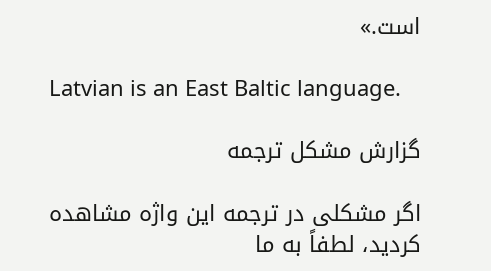است.»

Latvian is an East Baltic language.

گزارش مشکل ترجمه

اگر مشکلی در ترجمه این واژه مشاهده کردید، لطفاً به ما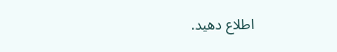اطلاع دهید.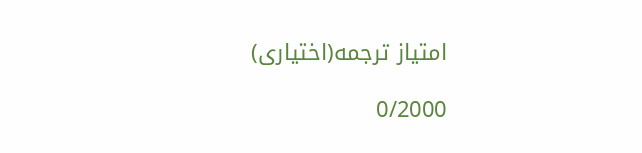امتیاز ترجمه(اختیاری)

0/2000